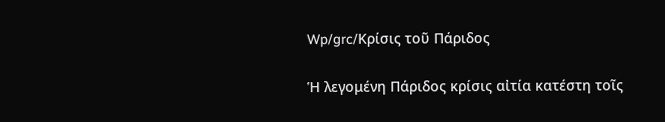Wp/grc/Κρίσις τοῦ Πάριδος

Ἡ λεγομένη Πάριδος κρίσις αἰτία κατέστη τοῖς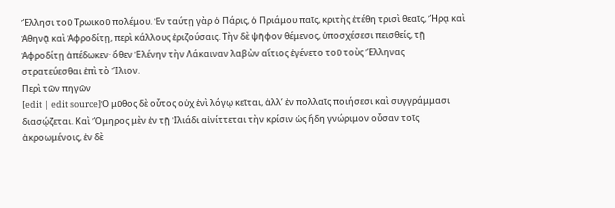Ἕλλησι τοῦ Τρωικοῦ πολέμου. Ἐν ταύτῃ γὰρ ὁ Πάρις, ὁ Πριάμου παῖς, κριτὴς ἐτέθη τρισὶ θεαῖς, Ἥρᾳ καὶ Ἀθηνᾷ καὶ Ἀφροδίτῃ, περὶ κάλλους ἐριζούσαις. Τὴν δὲ ψῆφον θέμενος, ὑποσχέσεσι πεισθείς, τῇ Ἀφροδίτῃ ἀπέδωκεν· ὅθεν Ἑλένην τὴν Λάκαιναν λαβὼν αἴτιος ἐγένετο τοῦ τοὺς Ἕλληνας στρατεύεσθαι ἐπὶ τὸ Ἴλιον.
Περὶ τῶν πηγῶν
[edit | edit source]Ὁ μῦθος δὲ οὗτος οὐχ ἑνὶ λόγῳ κεῖται, ἀλλ’ ἐν πολλαῖς ποιήσεσι καὶ συγγράμμασι διασῴζεται. Καὶ Ὅμηρος μὲν ἐν τῇ Ἰλιάδι αἰνίττεται τὴν κρίσιν ὡς ἤδη γνώριμον οὖσαν τοῖς ἀκροωμένοις, ἐν δὲ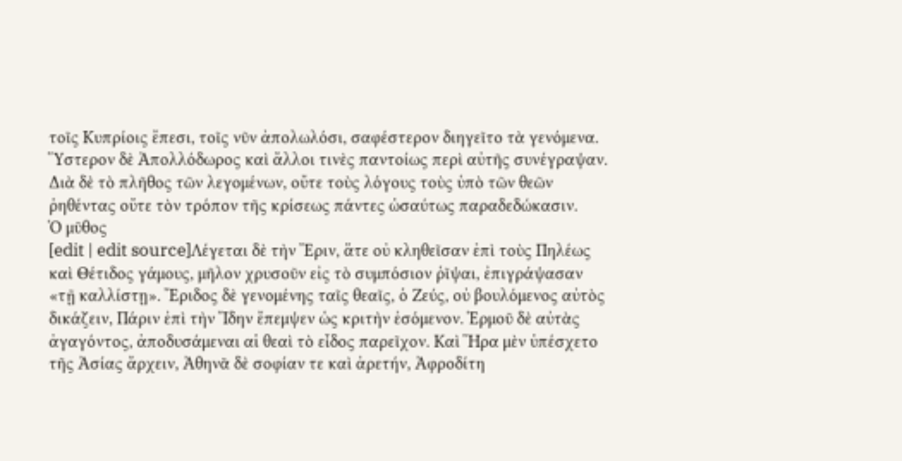τοῖς Κυπρίοις ἔπεσι, τοῖς νῦν ἀπολωλόσι, σαφέστερον διηγεῖτο τὰ γενόμενα. Ὕστερον δὲ Ἀπολλόδωρος καὶ ἄλλοι τινὲς παντοίως περὶ αὐτῆς συνέγραψαν. Διὰ δὲ τὸ πλῆθος τῶν λεγομένων, οὔτε τοὺς λόγους τοὺς ὑπὸ τῶν θεῶν ῥηθέντας οὔτε τὸν τρόπον τῆς κρίσεως πάντες ὡσαύτως παραδεδώκασιν.
Ὁ μῦθος
[edit | edit source]Λέγεται δὲ τὴν Ἔριν, ἅτε οὐ κληθεῖσαν ἐπὶ τοὺς Πηλέως καὶ Θέτιδος γάμους, μῆλον χρυσοῦν εἰς τὸ συμπόσιον ῥῖψαι, ἐπιγράψασαν «τῇ καλλίστῃ». Ἔριδος δὲ γενομένης ταῖς θεαῖς, ὁ Ζεύς, οὐ βουλόμενος αὐτὸς δικάζειν, Πάριν ἐπὶ τὴν Ἴδην ἔπεμψεν ὡς κριτὴν ἐσόμενον. Ἑρμοῦ δὲ αὐτὰς ἀγαγόντος, ἀποδυσάμεναι αἱ θεαὶ τὸ εἶδος παρεῖχον. Καὶ Ἥρα μὲν ὑπέσχετο τῆς Ἀσίας ἄρχειν, Ἀθηνᾶ δὲ σοφίαν τε καὶ ἀρετήν, Ἀφροδίτη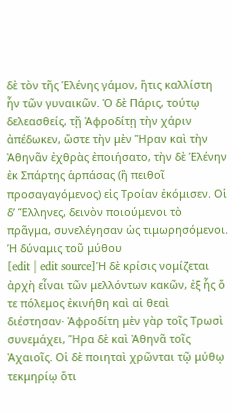δὲ τὸν τῆς Ἑλένης γάμον, ἥτις καλλίστη ἦν τῶν γυναικῶν. Ὁ δὲ Πάρις, τούτῳ δελεασθείς, τῇ Ἀφροδίτῃ τὴν χάριν ἀπέδωκεν, ὥστε τὴν μὲν Ἥραν καὶ τὴν Ἀθηνᾶν ἐχθρὰς ἐποιήσατο, τὴν δὲ Ἑλένην ἐκ Σπάρτης ἁρπάσας (ἢ πειθοῖ προσαγαγόμενος) εἰς Τροίαν ἐκόμισεν. Οἱ δ’ Ἕλληνες, δεινὸν ποιούμενοι τὸ πρᾶγμα, συνελέγησαν ὡς τιμωρησόμενοι.
Ἡ δύναμις τοῦ μύθου
[edit | edit source]Ἡ δὲ κρίσις νομίζεται ἀρχὴ εἶναι τῶν μελλόντων κακῶν, ἐξ ἧς ὅ τε πόλεμος ἐκινήθη καὶ αἱ θεαὶ διέστησαν· Ἀφροδίτη μὲν γὰρ τοῖς Τρωσὶ συνεμάχει, Ἥρα δὲ καὶ Ἀθηνᾶ τοῖς Ἀχαιοῖς. Οἱ δὲ ποιηταὶ χρῶνται τῷ μύθῳ τεκμηρίῳ ὅτι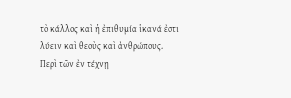τὸ κάλλος καὶ ἡ ἐπιθυμία ἱκανά ἐστι λύειν καὶ θεοὺς καὶ ἀνθρώπους.
Περὶ τῶν ἐν τέχνῃ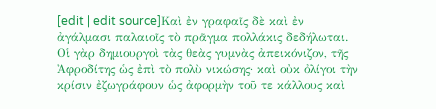[edit | edit source]Καὶ ἐν γραφαῖς δὲ καὶ ἐν ἀγάλμασι παλαιοῖς τὸ πρᾶγμα πολλάκις δεδήλωται. Οἱ γὰρ δημιουργοὶ τὰς θεὰς γυμνὰς ἀπεικόνιζον, τῆς Ἀφροδίτης ὡς ἐπὶ τὸ πολὺ νικώσης· καὶ οὐκ ὀλίγοι τὴν κρίσιν ἐζωγράφουν ὡς ἀφορμὴν τοῦ τε κάλλους καὶ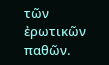τῶν ἐρωτικῶν παθῶν.